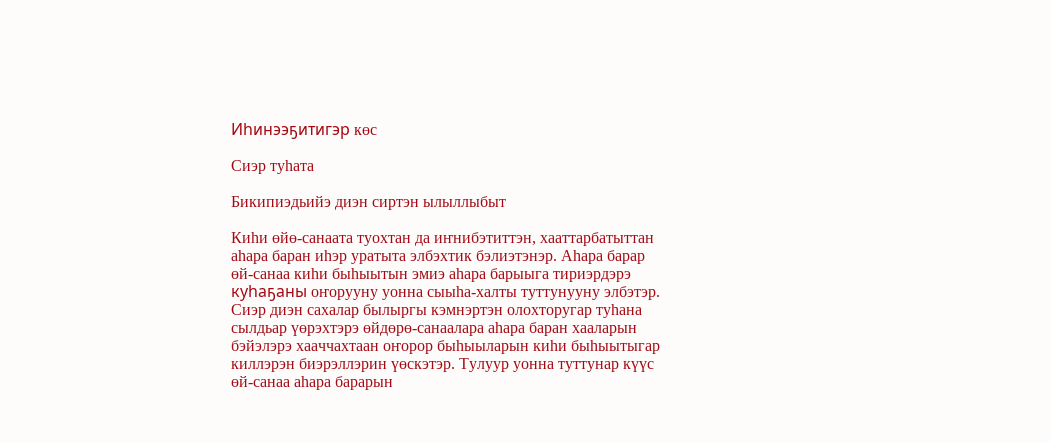Иһинээҕитигэр көс

Сиэр туһата

Бикипиэдьийэ диэн сиртэн ылыллыбыт

Киһи өйө-санаата туохтан да иҥнибэтиттэн, хааттарбатыттан аһара баран иһэр уратыта элбэхтик бэлиэтэнэр. Аһара барар өй-санаа киһи быһыытын эмиэ аһара барыыга тириэрдэрэ куһаҕаны оҥорууну уонна сыыһа-халты туттунууну элбэтэр. Сиэр диэн сахалар былыргы кэмнэртэн олохторугар туһана сылдьар үөрэхтэрэ өйдөрө-санаалара аһара баран хааларын бэйэлэрэ хааччахтаан оҥорор быһыыларын киһи быһыытыгар киллэрэн биэрэллэрин үөскэтэр. Тулуур уонна туттунар күүс өй-санаа аһара барарын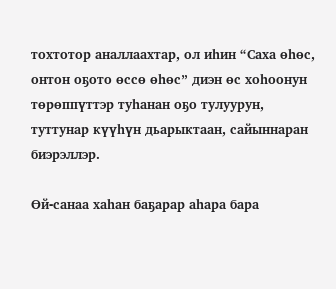тохтотор аналлаахтар, ол иһин “Саха өһөс, онтон оҕото өссө өһөс” диэн өс хоһоонун төрөппүттэр туһанан оҕо тулуурун, туттунар күүһүн дьарыктаан, сайыннаран биэрэллэр.

Өй-санаа хаһан баҕарар аһара бара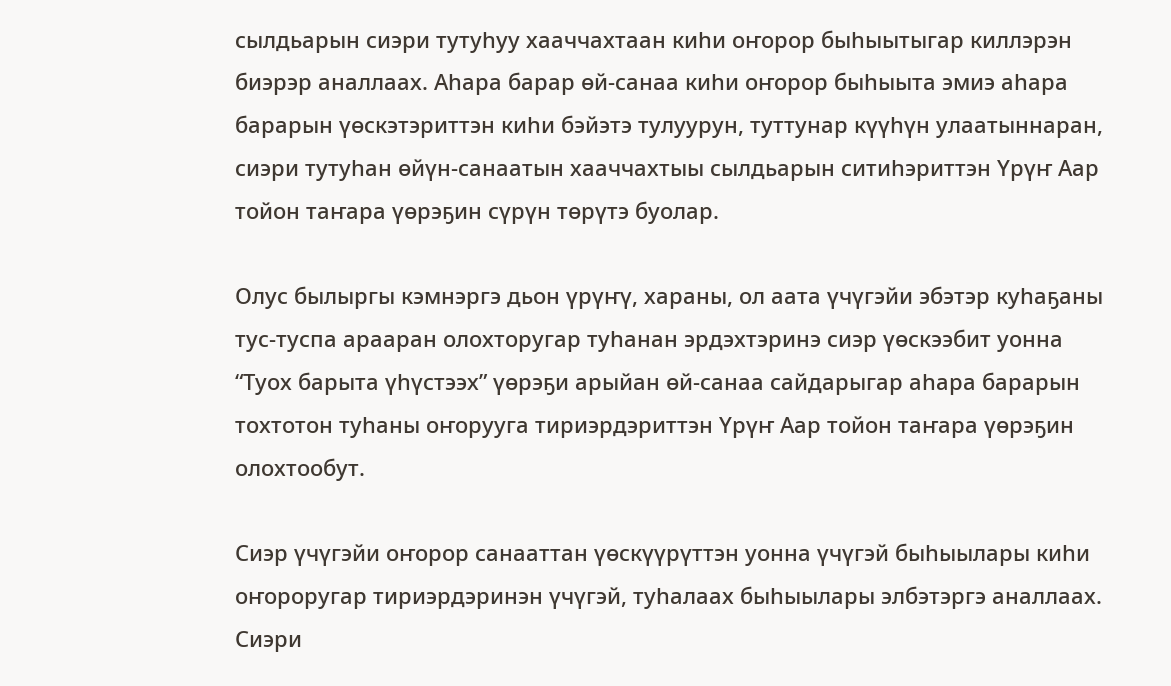сылдьарын сиэри тутуһуу хааччахтаан киһи оҥорор быһыытыгар киллэрэн биэрэр аналлаах. Аһара барар өй-санаа киһи оҥорор быһыыта эмиэ аһара барарын үөскэтэриттэн киһи бэйэтэ тулуурун, туттунар күүһүн улаатыннаран, сиэри тутуһан өйүн-санаатын хааччахтыы сылдьарын ситиһэриттэн Үрүҥ Аар тойон таҥара үөрэҕин сүрүн төрүтэ буолар.

Олус былыргы кэмнэргэ дьон үрүҥү, хараны, ол аата үчүгэйи эбэтэр куһаҕаны тус-туспа арааран олохторугар туһанан эрдэхтэринэ сиэр үөскээбит уонна “Туох барыта үһүстээх” үөрэҕи арыйан өй-санаа сайдарыгар аһара барарын тохтотон туһаны оҥорууга тириэрдэриттэн Үрүҥ Аар тойон таҥара үөрэҕин олохтообут.

Сиэр үчүгэйи оҥорор санааттан үөскүүрүттэн уонна үчүгэй быһыылары киһи оҥороругар тириэрдэринэн үчүгэй, туһалаах быһыылары элбэтэргэ аналлаах. Сиэри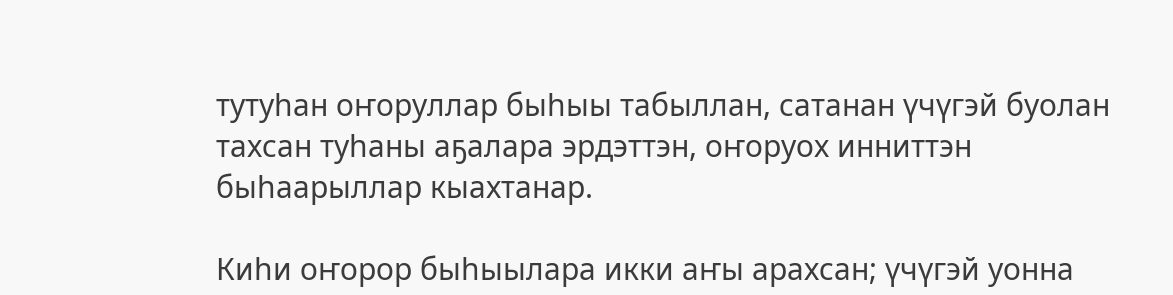тутуһан оҥоруллар быһыы табыллан, сатанан үчүгэй буолан тахсан туһаны аҕалара эрдэттэн, оҥоруох инниттэн быһаарыллар кыахтанар.

Киһи оҥорор быһыылара икки аҥы арахсан; үчүгэй уонна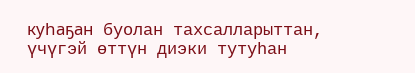куһаҕан буолан тахсалларыттан, үчүгэй өттүн диэки тутуһан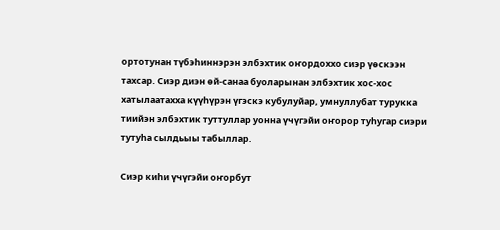ортотунан түбэһиннэрэн элбэхтик оҥордоххо сиэр үөскээн тахсар. Сиэр диэн өй-санаа буоларынан элбэхтик хос-хос хатылаатахха күүһүрэн үгэскэ кубулуйар, умнуллубат турукка тиийэн элбэхтик туттуллар уонна үчүгэйи оҥорор туһугар сиэри тутуһа сылдьыы табыллар.

Сиэр киһи үчүгэйи оҥорбут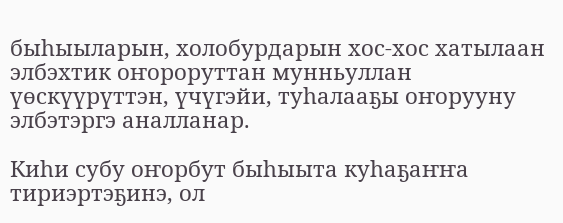быһыыларын, холобурдарын хос-хос хатылаан элбэхтик оҥороруттан мунньуллан үөскүүрүттэн, үчүгэйи, туһалааҕы оҥорууну элбэтэргэ аналланар.

Киһи субу оҥорбут быһыыта куһаҕаҥҥа тириэртэҕинэ, ол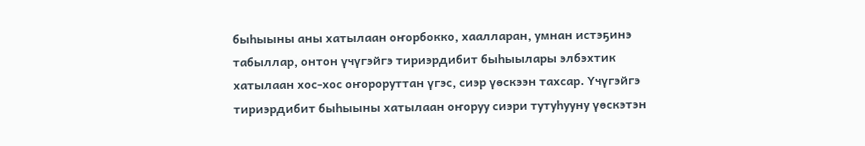быһыыны аны хатылаан оҥорбокко, хаалларан, умнан истэҕинэ табыллар, онтон үчүгэйгэ тириэрдибит быһыылары элбэхтик хатылаан хос-хос оҥороруттан үгэс, сиэр үөскээн тахсар. Үчүгэйгэ тириэрдибит быһыыны хатылаан оҥоруу сиэри тутуһууну үөскэтэн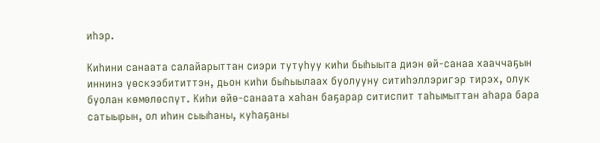иһэр.

Киһини санаата салайарыттан сиэри тутуһуу киһи быһыыта диэн өй-санаа хааччаҕын иннинэ үөскээбититтэн, дьон киһи быһыылаах буолууну ситиһэллэригэр тирэх, олук буолан көмөлөспүт. Киһи өйө-санаата хаһан баҕарар ситиспит таһымыттан аһара бара сатыырын, ол иһин сыыһаны, куһаҕаны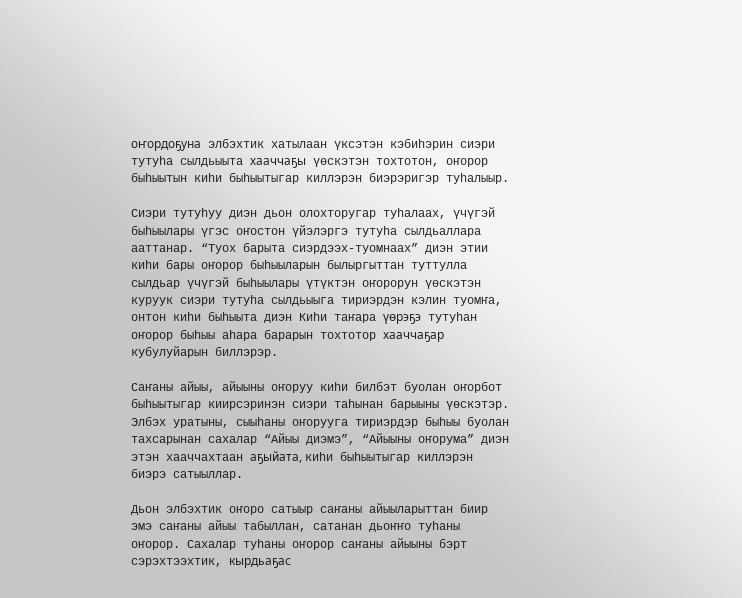оҥордоҕуна элбэхтик хатылаан үксэтэн кэбиһэрин сиэри тутуһа сылдьыыта хааччаҕы үөскэтэн тохтотон, оҥорор быһыытын киһи быһыытыгар киллэрэн биэрэригэр туһалыыр.

Сиэри тутуһуу диэн дьон олохторугар туһалаах, үчүгэй быһыылары үгэс оҥостон үйэлэргэ тутуһа сылдьаллара ааттанар. “Туох барыта сиэрдээх-туомнаах” диэн этии киһи бары оҥорор быһыыларын былыргыттан туттулла сылдьар үчүгэй быһыылары үтүктэн оҥорорун үөскэтэн куруук сиэри тутуһа сылдьыыга тириэрдэн кэлин туомҥа, онтон киһи быһыыта диэн Киһи таҥара үөрэҕэ тутуһан оҥорор быһыы аһара барарын тохтотор хааччаҕар кубулуйарын биллэрэр.

Саҥаны айыы, айыыны оҥоруу киһи билбэт буолан оҥорбот быһыытыгар киирсэринэн сиэри таһынан барыыны үөскэтэр. Элбэх уратыны, сыыһаны оҥорууга тириэрдэр быһыы буолан тахсарынан сахалар “Айыы диэмэ”, “Айыыны оҥорума” диэн этэн хааччахтаан аҕыйата, киһи быһыытыгар киллэрэн биэрэ сатыыллар.

Дьон элбэхтик оҥоро сатыыр саҥаны айыыларыттан биир эмэ саҥаны айыы табыллан, сатанан дьоҥҥо туһаны оҥорор. Сахалар туһаны оҥорор саҥаны айыыны бэрт сэрэхтээхтик, кырдьаҕас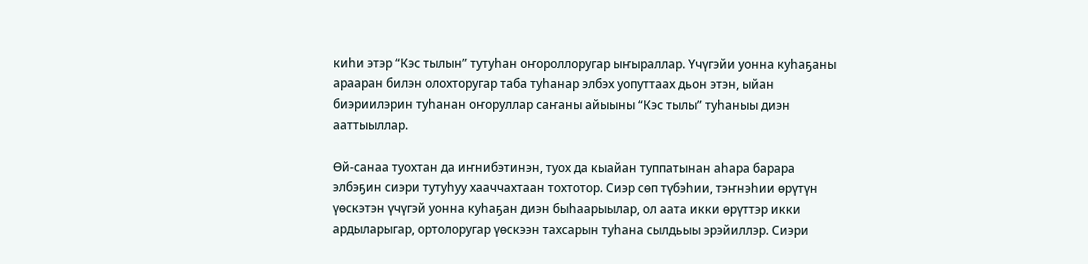киһи этэр “Кэс тылын” тутуһан оҥороллоругар ыҥыраллар. Үчүгэйи уонна куһаҕаны арааран билэн олохторугар таба туһанар элбэх уопуттаах дьон этэн, ыйан биэриилэрин туһанан оҥоруллар саҥаны айыыны “Кэс тылы” туһаныы диэн ааттыыллар.

Өй-санаа туохтан да иҥнибэтинэн, туох да кыайан туппатынан аһара барара элбэҕин сиэри тутуһуу хааччахтаан тохтотор. Сиэр сөп түбэһии, тэҥнэһии өрүтүн үөскэтэн үчүгэй уонна куһаҕан диэн быһаарыылар, ол аата икки өрүттэр икки ардыларыгар, ортолоругар үөскээн тахсарын туһана сылдьыы эрэйиллэр. Сиэри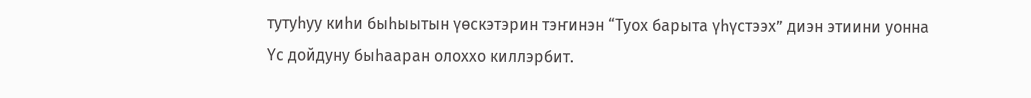тутуһуу киһи быһыытын үөскэтэрин тэҥинэн “Туох барыта үһүстээх” диэн этиини уонна Үс дойдуну быһааран олоххо киллэрбит.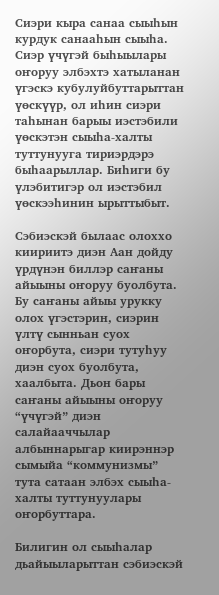Сиэри кыра санаа сыыһын курдук санааһын сыыһа. Сиэр үчүгэй быһыылары оҥоруу элбэхтэ хатыланан үгэскэ кубулуйбуттарыттан үөскүүр, ол иһин сиэри таһынан барыы иэстэбили үөскэтэн сыыһа-халты туттунууга тириэрдэрэ быһаарыллар. Биһиги бу үлэбитигэр ол иэстэбил үөскээһинин ырыттыбыт.

Сэбиэскэй былаас олоххо киириитэ диэн Аан дойду үрдүнэн биллэр саҥаны айыыны оҥоруу буолбута. Бу саҥаны айыы урукку олох үгэстэрин, сиэрин үлтү сынньан суох оҥорбута, сиэри тутуһуу диэн суох буолбута, хаалбыта. Дьон бары саҥаны айыыны оҥоруу “үчүгэй” диэн салайааччылар албыннарыгар киирэннэр сымыйа “коммунизмы” тута сатаан элбэх сыыһа-халты туттунуулары оҥорбуттара.

Билигин ол сыыһалар дьайыыларыттан сэбиэскэй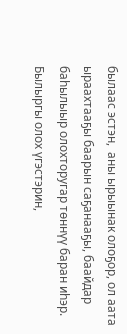былаас эстэн,  аны ырыынак олоҕор, ол аата ыраахтааҕы баарын саҕанааҕы, баайдар баһылыыр олохторугар төннүү баран иһэр. Былыргы олох үгэстэрин,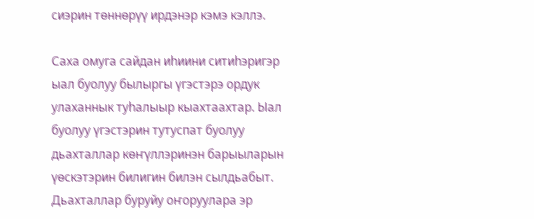сиэрин төннөрүү ирдэнэр кэмэ кэллэ.

Саха омуга сайдан иһиини ситиһэригэр ыал буолуу былыргы үгэстэрэ ордук улаханнык туһалыыр кыахтаахтар. Ыал буолуу үгэстэрин тутуспат буолуу дьахталлар көҥүллэринэн барыыларын үөскэтэрин билигин билэн сылдьабыт. Дьахталлар буруйу оҥоруулара эр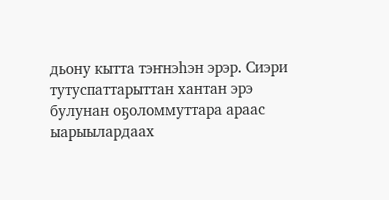дьону кытта тэҥнэһэн эрэр. Сиэри тутуспаттарыттан хантан эрэ булунан оҕоломмуттара араас ыарыылардаах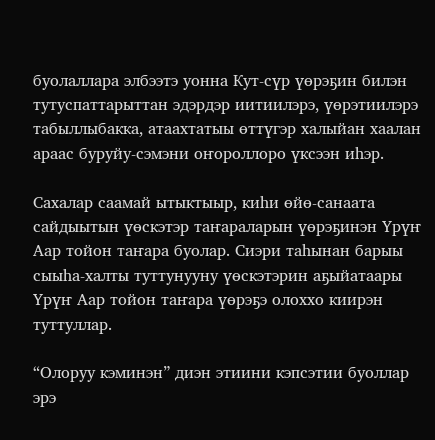буолаллара элбээтэ уонна Кут-сүр үөрэҕин билэн тутуспаттарыттан эдэрдэр иитиилэрэ, үөрэтиилэрэ табыллыбакка, атаахтатыы өттүгэр халыйан хаалан араас буруйу-сэмэни оҥороллоро үксээн иһэр.

Сахалар саамай ытыктыыр, киһи өйө-санаата сайдыытын үөскэтэр таҥараларын үөрэҕинэн Үрүҥ Аар тойон таҥара буолар. Сиэри таһынан барыы сыыһа-халты туттунууну үөскэтэрин аҕыйатаары Үрүҥ Аар тойон таҥара үөрэҕэ олоххо киирэн туттуллар.

“Олоруу кэминэн” диэн этиини кэпсэтии буоллар эрэ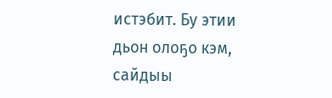истэбит. Бу этии дьон олоҕо кэм, сайдыы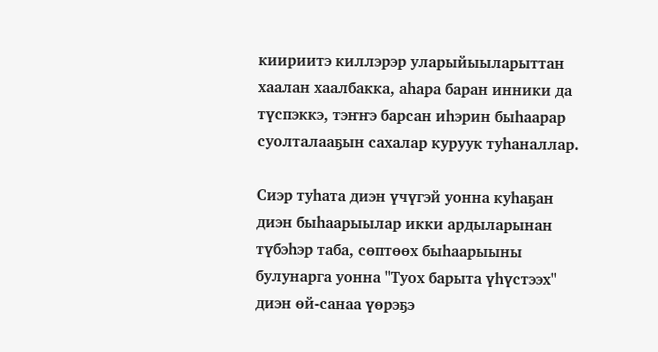киириитэ киллэрэр уларыйыыларыттан хаалан хаалбакка, аһара баран инники да түспэккэ, тэҥҥэ барсан иһэрин быһаарар суолталааҕын сахалар куруук туһаналлар.

Сиэр туһата диэн үчүгэй уонна куһаҕан диэн быһаарыылар икки ардыларынан түбэһэр таба, сөптөөх быһаарыыны булунарга уонна "Туох барыта үһүстээх" диэн өй-санаа үөрэҕэ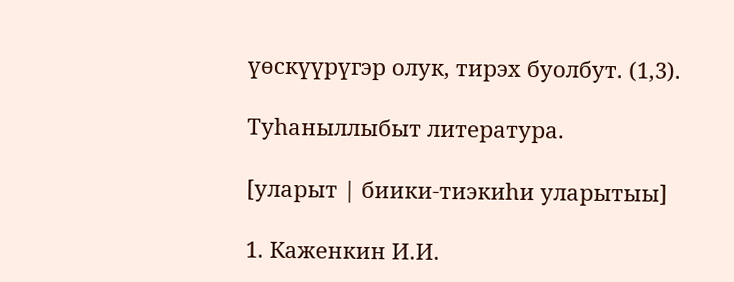үөскүүрүгэр олук, тирэх буолбут. (1,3).

Туһаныллыбыт литература.

[уларыт | биики-тиэкиһи уларытыы]

1. Каженкин И.И.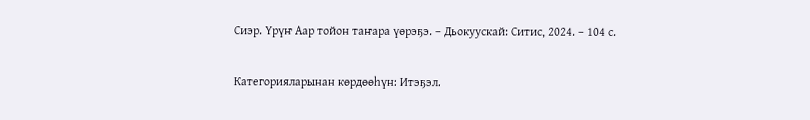Сиэр. Үрүҥ Аар тойон таҥара үөрэҕэ. – Дьокуускай: Ситис, 2024. – 104 с.

Категорияларынан көрдөөһүн: Итэҕэл.